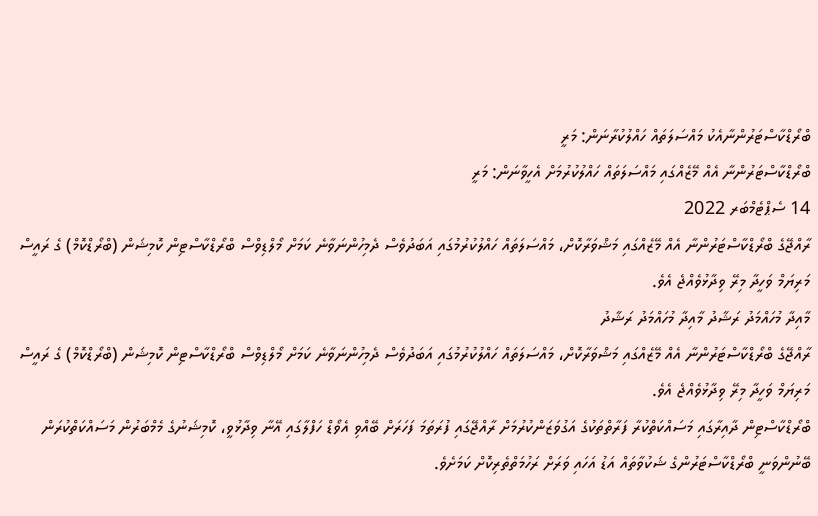ބްރޯޑްކާސްޓަރުންނާއެކު މައްސަލަތައް ހައްލުކުރާނަން: މަރީ
ބްރޯޑްކާސްޓަރުންނާ އެއް މޭޒެއްގައި މައްސަލަތައް ހައްލުކުރުމަށް އެހީވާނަން: މަރީ
14 ސެޕްޓެމްބަރ 2022
ރާއްޖޭގެ ބްރޯޑްކާސްޓަރުންނާ އެއް މޭޒެއްގައި މަޝްވަރާކޮށް، މައްސަލަތައް ހައްލުކުރުމުގައި އަބަދުވެސް ދެމިހުންނަވާނެ ކަމަށް މޯލްޑިވްސް ބްރޯޑްކާސްޓިން ކޮމިޝަން (ބްރޯޑްކޮމް) ގެ ރައީސް މަރިޔަމް ވަހީދާ މިރޭ ވިދާޅުވެއްޖެ އެވެ.
މާއިދާ މުހައްމަދު ރަޝާދު މާއިދާ މުހައްމަދު ރަޝާދު
ރާއްޖޭގެ ބްރޯޑްކާސްޓަރުންނާ އެއް މޭޒެއްގައި މަޝްވަރާކޮށް، މައްސަލަތައް ހައްލުކުރުމުގައި އަބަދުވެސް ދެމިހުންނަވާނެ ކަމަށް މޯލްޑިވްސް ބްރޯޑްކާސްޓިން ކޮމިޝަން (ބްރޯޑްކޮމް) ގެ ރައީސް މަރިޔަމް ވަހީދާ މިރޭ ވިދާޅުވެއްޖެ އެވެ.
ބްރޯޑްކާސްޓިން ދާއިރާގައި މަސައްކަތްކުރާ ފަރާތްތަކުގެ އަގުވަޒަންކުރުމަށް ރާއްޖޭގައި ފުރަތަމަ ފަހަރަށް ބޭއްވި އެވޯޑް ހަފްލާގައި އޭނާ ވިދާޅުވީ، ކޮމިޝަނުގެ މެމްބަރުން މަސައްކަތްކުރަން ބޭނުންވަނީ ބްރޯޑްކާސްޓަރުންގެ ޝަކުވާތައް އަޑު އަހައި ވަރަށް ރަހުމަތްތެރިކޮށް ކަމަށެވެ.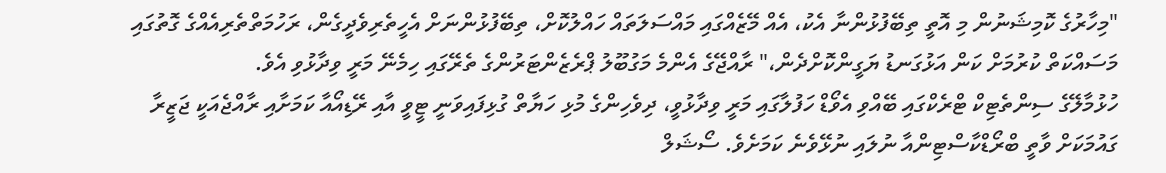"މިހާރުގެ ކޮމިޝަނުން މި އޮތީ ތިބޭފުޅުންނާ އެކު، އެއް މޭޒެއްގައި މައްސަލަތައް ހައްލުކޮށް، ތިބޭފުޅުންނަށް އެހީތެރިވެދީގެން، ރަހުމަތްތެރިއެއްގެ ގޮތުގައި މަސައްކަތް ކުރުމަށް ކަން އަޅުގަނޑު ޔަގީންކޮށްދެން،" ރާއްޖޭގެ އެންމެ މަގުބޫލު ޕްރެޒެންޓަރުންގެ ތެރޭގައި ހިމެނޭ މަރީ ވިދާޅުވި އެވެ.
ހުޅުމާލޭގެ ސިންތެޓިކް ޓްރެކްގައި ބޭއްވި އެވޯޑް ހަފުލާގައި މަރީ ވިދާޅުވީ، ދިވެހިންގެ މުޅި ހަޔާތް ގުޅިފައިވަނީ ޓީވީ އާއި ރޭޑިއޯއާ ކަމަށާއި ރާއްޖެއަކީ ޖަޒީރާ ގައުމަކަށް ވާތީ ބްރޯޑްކާސްޓިންއާ ނުލައި ނުޅޭވެނެ ކަމަށެވެ. ސޯޝަލް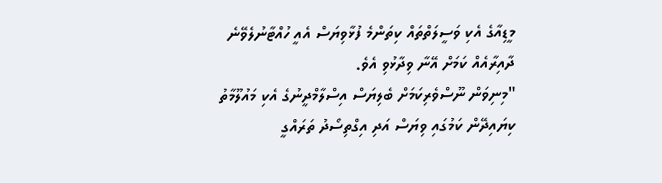މީޑިއާގެ އެކި ވަސީލަތްތައް ކިތަންމެ ފުޅާވިޔަސް އެއީ ހުއްޓާނުލެވޭނެ ދާއިރާއެއް ކަމަށް އޭނާ ވިދާޅުވި އެވެ.
"މިނިވަން ނޫސްވެރިކަމަށް ބެލިޔަސް އިސްލާމްދީނުގެ އެކި މައުލޫމާތު ކިޔައިދޭން ކަމުގައި ވިޔަސް އަދި އިގްތިސޯދު ތަރައްގީ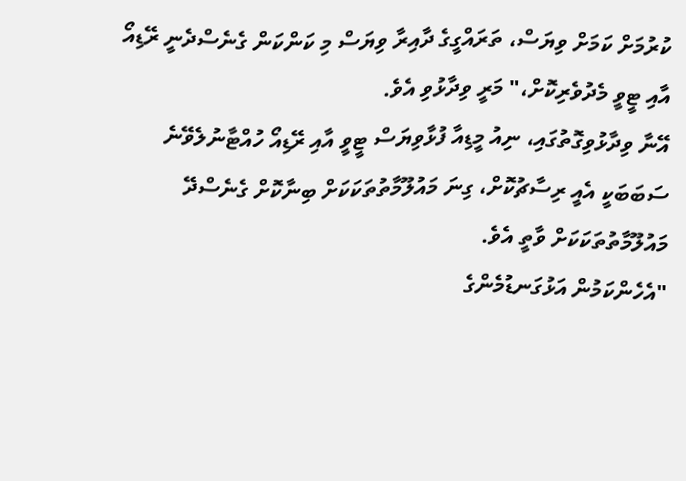ކުރުމަށް ކަމަށް ވިޔަސް، ތަރައްގީގެ ދާއިރާ ވިޔަސް މި ކަންކަން ގެނެސްދެނީ ރޭޑިއޯ އާއި ޓީވީ މެދުވެރިކޮށް،" މަރީ ވިދާޅުވި އެވެ.
އޭނާ ވިދާޅުވިގޮތުގައި، ނިއު މީޑިއާ ފުޅާވިޔަސް ޓީވީ އާއި ރޭޑިއޯ ހުއްޓާނުލެވޭނެ ސަބަބަކީ އެއީ ރިސާޗުކޮށް، ގިނަ މައުލޫމާތުތަކަކަށް ބިނާކޮށް ގެނެސްދޭ މައުލޫމާތުތަކަކަށް ވާތީ އެވެ.
"އެހެންކަމުން އަޅުގަނޑުމެންގެ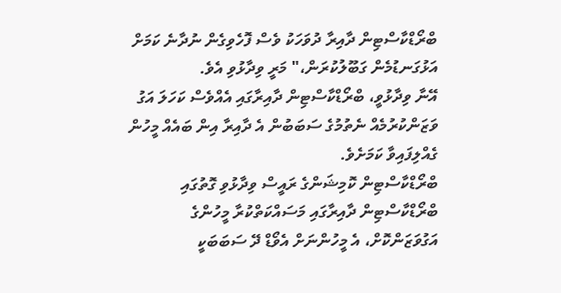ބްރޯޑްކާސްޓިން ދާއިރާ ދުވަހަކު ވެސް ފޮހެވިގެން ނުދާނެ ކަމަށް އަޅުގަނޑުމެން ގަބޫލުކުރަން،" މަރީ ވިދާޅުވި އެވެ.
އޭނާ ވިދާޅުވީ، ބްރޯޑްކާސްޓިން ދާއިރާގައި އެއްވެސް ކަހަލަ އަގު ވަޒަންކުރުމެއް ނެތުމުގެ ސަބަބުން އެ ދާއިރާ އިން ބައެއް މީހުން ގެއްލިފައިވާ ކަމަށެވެ.
ބްރޯޑްކާސްޓިން ކޮމިޝަންގެ ރައީސް ވިދާޅުވި ގޮތުގައި ބްރޯޑްކާސްޓިން ދާއިރާގައި މަސައްކަތްކުރާ މީހުންގެ އަގުވަޒަންކޮށް، އެ މީހުންނަށް އެވޯޑް ދޭ ސަބަބަކީ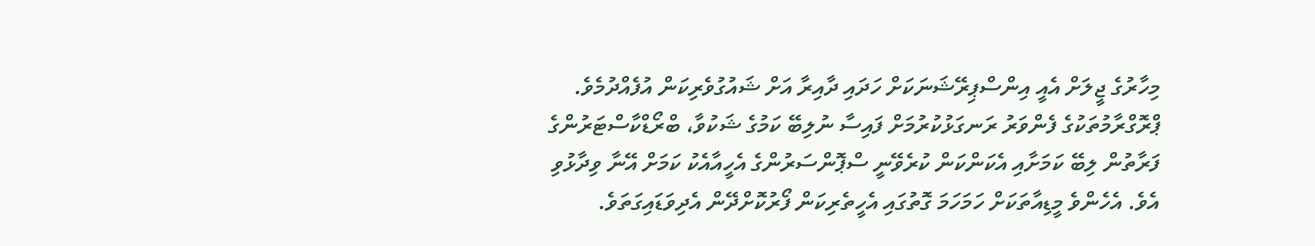މިހާރުގެ ޖީލަށް އެއީ އިންސްޕިރޭޝަނަކަށް ހަދައި ދާއިރާ އަށް ޝައުގުވެރިކަން އުފެއްދުމެވެ.
ޕްރޮގްރާމުތަކުގެ ފެންވަރު ރަނގަޅުކުރުމަށް ފައިސާ ނުލިބޭ ކަމުގެ ޝަކުވާ، ބްރޯޑްކާސްޓަރުންގެ ފަރާތުން ލިބޭ ކަމަށާއި އެކަންކަން ކުރެވޭނީ ސްޕޮންސަރުންގެ އެހީއާއެކު ކަމަށް އޭނާ ވިދާޅުވި އެވެ. އެހެންވެ މީޑިއާތަކަށް ހަމަހަމަ ގޮތުގައި އެހީތެރިކަން ފޯރުކޮށްދޭން އެދިވަޑައިގަތަވެ.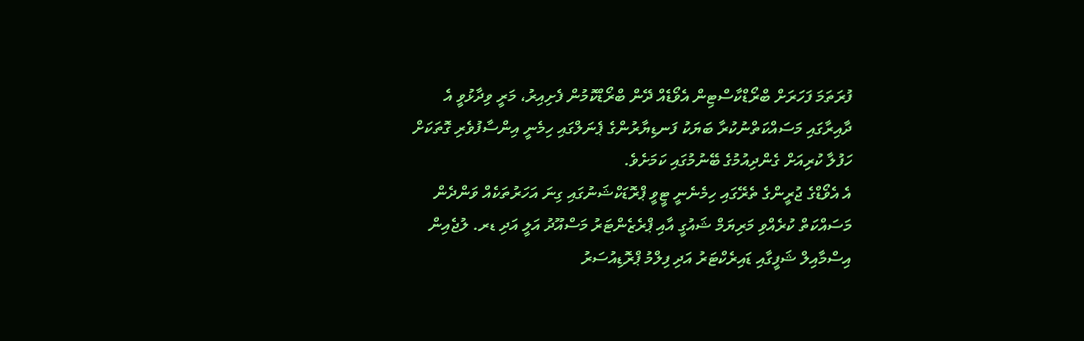ފުރަތަމަ ފަހަރަށް ބްރޯޑްކާސްޓިން އެވޯޑެއް ދޭން ބްރޯޑްކޮމުން ފެށިއިރު، މަރީ ވިދާޅުވީ އެ ދާއިރާގައި މަސައްކަތްނުކުރާ ބަޔަކު ފަނޑިޔާރުންގެ ޕެނަލްގައި ހިމެނީ އިންސާފުވެރި ގޮތަކަށް ހަފުލާ ކުރިއަށް ގެންދިއުމުގެ ބޭނުމުގައި ކަމަށެވެ.
އެ އެވޯޑްގެ ޖުރީންގެ ތެރޭގައި ހިމެނެނީ ޓީވީ ޕްރޮޑަކްޝަނުގައި ގިނަ އަހަރުތަކެއް ވަންދެން މަސައްކަތް ކުރެއްވި މަރިޔަމް ޝައުގީ އާއި ޕްރެޒެންޓަރު މަސްއޫދު އަލީ އަދި ޑރ. ލުޖެއިން އިސްމާއިލް ޝަފީގާއި ޑައިރެކްޓަރު އަދި ފިލްމު ޕްރޮޑިއުސަރު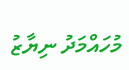މުހައްމަދު ނިޔާޒު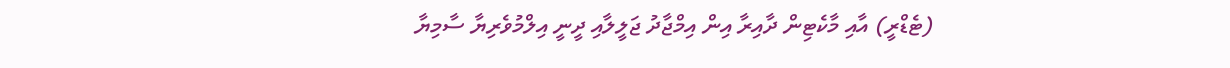(ޓެޑްރީ) އާއި މާކެޓިން ދާއިރާ އިން އިމްޖާދު ޖަލީލާއި ދީނީ އިލްމުވެރިޔާ ސާމިޔާ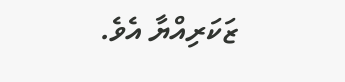ޒަކަރިއްޔާ އެވެ.